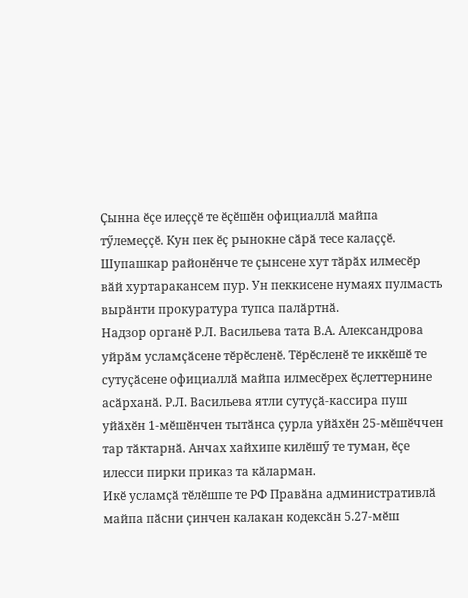Ҫынна ӗҫе илеҫҫӗ те ӗҫӗшӗн официаллӑ майпа тӳлемеҫҫӗ. Кун пек ӗҫ рынокне сӑрӑ тесе калаҫҫӗ. Шупашкар районӗнче те ҫынсене хут тӑрӑх илмесӗр вӑй хуртаракансем пур. Ун пеккисене нумаях пулмасть вырӑнти прокуратура тупса палӑртнӑ.
Надзор органӗ Р.Л. Васильева тата В.А. Александрова уйрӑм усламҫӑсене тӗрӗсленӗ. Тӗрӗсленӗ те иккӗшӗ те сутуҫӑсене официаллӑ майпа илмесӗрех ӗҫлеттернине асӑрханӑ. Р.Л. Васильева ятли сутуҫӑ-кассира пуш уйӑхӗн 1-мӗшӗнчен тытӑнса ҫурла уйӑхӗн 25-мӗшӗччен тар тӑктарнӑ. Анчах хайхипе килӗшӳ те туман, ӗҫе илесси пирки приказ та кӑларман.
Икӗ усламҫӑ тӗлӗшпе те РФ Правӑна административлӑ майпа пӑсни ҫинчен калакан кодексӑн 5.27-мӗш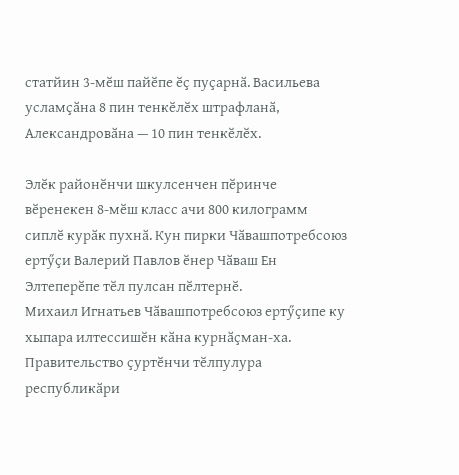статйин 3-мӗш пайӗпе ӗҫ пуҫарнӑ. Васильева усламҫӑна 8 пин тенкӗлӗх штрафланӑ, Александровӑна — 10 пин тенкӗлӗх.

Элӗк районӗнчи шкулсенчен пӗринче вӗренекен 8-мӗш класс ачи 800 килограмм сиплӗ курӑк пухнӑ. Кун пирки Чӑвашпотребсоюз ертӳҫи Валерий Павлов ӗнер Чӑваш Ен Элтеперӗпе тӗл пулсан пӗлтернӗ.
Михаил Игнатьев Чӑвашпотребсоюз ертӳҫипе ку хыпара илтессишӗн кӑна курнӑҫман-ха.
Правительство ҫуртӗнчи тӗлпулура республикӑри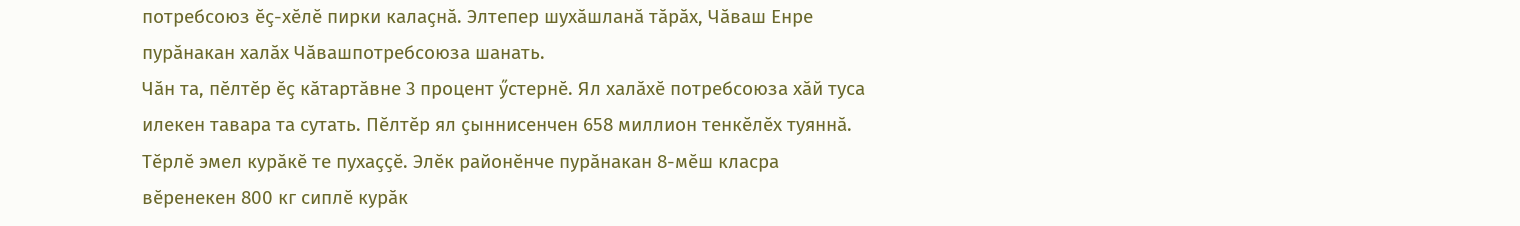потребсоюз ӗҫ-хӗлӗ пирки калаҫнӑ. Элтепер шухӑшланӑ тӑрӑх, Чӑваш Енре пурӑнакан халӑх Чӑвашпотребсоюза шанать.
Чӑн та, пӗлтӗр ӗҫ кӑтартӑвне 3 процент ӳстернӗ. Ял халӑхӗ потребсоюза хӑй туса илекен тавара та сутать. Пӗлтӗр ял ҫыннисенчен 658 миллион тенкӗлӗх туяннӑ. Тӗрлӗ эмел курӑкӗ те пухаҫҫӗ. Элӗк районӗнче пурӑнакан 8-мӗш класра вӗренекен 800 кг сиплӗ курӑк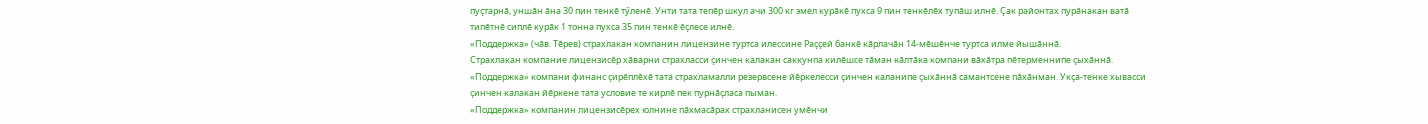пуҫтарнӑ, уншӑн ӑна 30 пин тенкӗ тӳленӗ. Унти тата тепӗр шкул ачи 300 кг эмел курӑкӗ пухса 9 пин тенкӗлӗх тупӑш илнӗ. Ҫак районтах пурӑнакан ватӑ типӗтнӗ сиплӗ курӑк 1 тонна пухса 35 пин тенкӗ ӗҫлесе илнӗ.
«Поддержка» (чӑв. Тӗрев) страхлакан компанин лицензине туртса илессине Раҫҫей банкӗ кӑрлачӑн 14-мӗшӗнче туртса илме йышӑннӑ.
Страхлакан компание лицензисӗр хӑварни страхласси ҫинчен калакан саккунпа килӗшсе тӑман кӑлтӑка компани вӑхӑтра пӗтерменнипе ҫыхӑннӑ. «Поддержка» компани финанс ҫирӗплӗхӗ тата страхламалли резервсене йӗркелесси ҫинчен каланипе ҫыхӑннӑ самантсене пӑхӑнман. Укҫа-тенке хывасси ҫинчен калакан йӗркене тата условие те кирлӗ пек пурнӑҫласа пыман.
«Поддержка» компанин лицензисӗрех юлнине пӑхмасӑрах страхланисен умӗнчи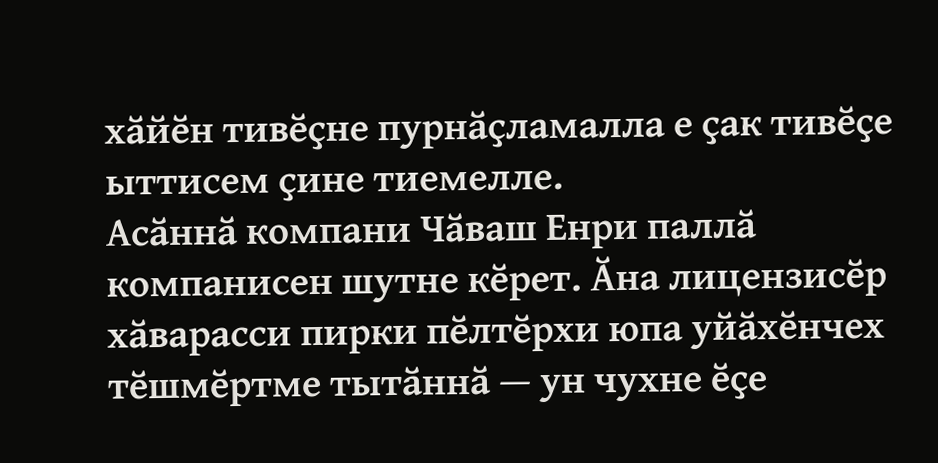хӑйӗн тивӗҫне пурнӑҫламалла е ҫак тивӗҫе ыттисем ҫине тиемелле.
Асӑннӑ компани Чӑваш Енри паллӑ компанисен шутне кӗрет. Ӑна лицензисӗр хӑварасси пирки пӗлтӗрхи юпа уйӑхӗнчех тӗшмӗртме тытӑннӑ — ун чухне ӗҫе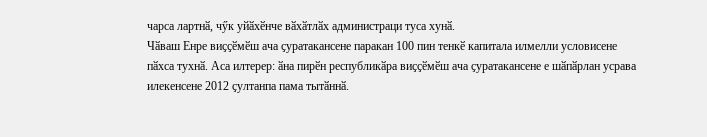чарса лартнӑ, чӳк уйӑхӗнче вӑхӑтлӑх администраци туса хунӑ.
Чӑваш Енре виҫҫӗмӗш ача ҫуратакансене паракан 100 пин тенкӗ капитала илмелли условисене пӑхса тухнӑ. Аса илтерер: ӑна пирӗн республикӑра виҫҫӗмӗш ача ҫуратакансене е шӑпӑрлан усрава илекенсене 2012 ҫултанпа пама тытӑннӑ.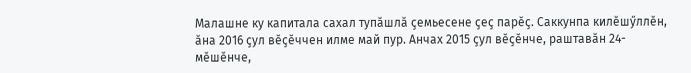Малашне ку капитала сахал тупӑшлӑ ҫемьесене ҫеҫ парӗҫ. Саккунпа килӗшӳллӗн, ӑна 2016 ҫул вӗҫӗччен илме май пур. Анчах 2015 ҫул вӗҫӗнче, раштавӑн 24-мӗшӗнче,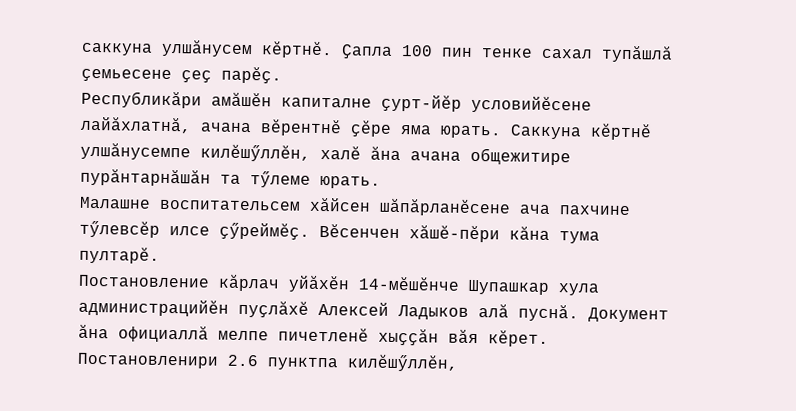саккуна улшӑнусем кӗртнӗ. Ҫапла 100 пин тенке сахал тупӑшлӑ ҫемьесене ҫеҫ парӗҫ.
Республикӑри амӑшӗн капиталне ҫурт-йӗр условийӗсене лайӑхлатнӑ, ачана вӗрентнӗ ҫӗре яма юрать. Саккуна кӗртнӗ улшӑнусемпе килӗшӳллӗн, халӗ ӑна ачана общежитире пурӑнтарнӑшӑн та тӳлеме юрать.
Малашне воспитательсем хӑйсен шӑпӑрланӗсене ача пахчине тӳлевсӗр илсе ҫӳреймӗҫ. Вӗсенчен хӑшӗ-пӗри кӑна тума пултарӗ.
Постановление кӑрлач уйӑхӗн 14-мӗшӗнче Шупашкар хула администрацийӗн пуҫлӑхӗ Алексей Ладыков алӑ пуснӑ. Документ ӑна официаллӑ мелпе пичетленӗ хыҫҫӑн вӑя кӗрет.
Постановленири 2.6 пунктпа килӗшӳллӗн,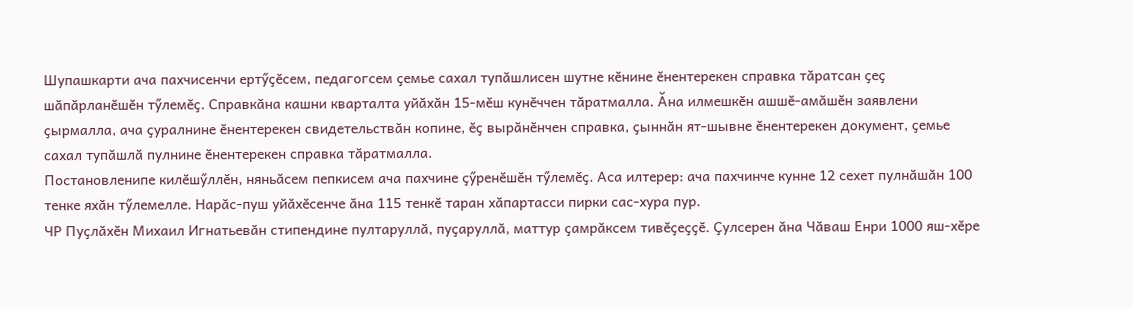Шупашкарти ача пахчисенчи ертӳҫӗсем, педагогсем ҫемье сахал тупӑшлисен шутне кӗнине ӗнентерекен справка тӑратсан ҫеҫ шӑпӑрланӗшӗн тӳлемӗҫ. Справкӑна кашни кварталта уйӑхӑн 15-мӗш кунӗччен тӑратмалла. Ӑна илмешкӗн ашшӗ-амӑшӗн заявлени ҫырмалла, ача ҫуралнине ӗнентерекен свидетельствӑн копине, ӗҫ вырӑнӗнчен справка, ҫыннӑн ят-шывне ӗнентерекен документ, ҫемье сахал тупӑшлӑ пулнине ӗнентерекен справка тӑратмалла.
Постановленипе килӗшӳллӗн, няньӑсем пепкисем ача пахчине ҫӳренӗшӗн тӳлемӗҫ. Аса илтерер: ача пахчинче кунне 12 сехет пулнӑшӑн 100 тенке яхӑн тӳлемелле. Нарӑс-пуш уйӑхӗсенче ӑна 115 тенкӗ таран хӑпартасси пирки сас-хура пур.
ЧР Пуҫлӑхӗн Михаил Игнатьевӑн стипендине пултаруллӑ, пуҫаруллӑ, маттур ҫамрӑксем тивӗҫеҫҫӗ. Ҫулсерен ӑна Чӑваш Енри 1000 яш-хӗре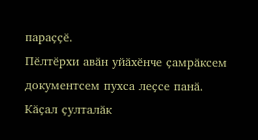параҫҫӗ.
Пӗлтӗрхи авӑн уйӑхӗнче ҫамрӑксем документсем пухса леҫсе панӑ. Кӑҫал ҫулталӑк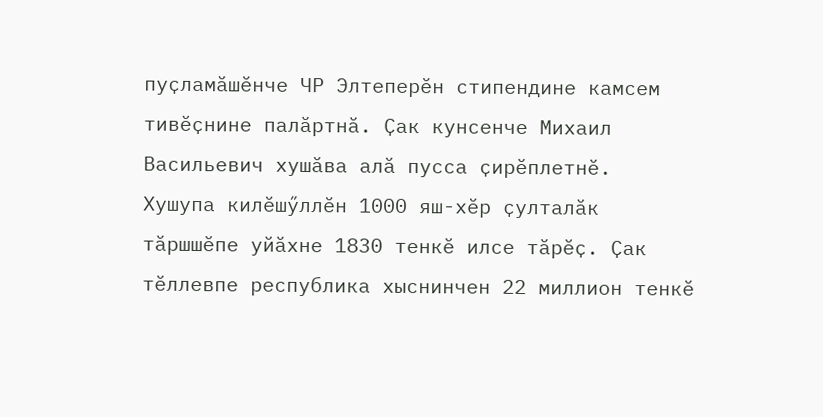пуҫламӑшӗнче ЧР Элтеперӗн стипендине камсем тивӗҫнине палӑртнӑ. Ҫак кунсенче Михаил Васильевич хушӑва алӑ пусса ҫирӗплетнӗ.
Хушупа килӗшӳллӗн 1000 яш-хӗр ҫулталӑк тӑршшӗпе уйӑхне 1830 тенкӗ илсе тӑрӗҫ. Ҫак тӗллевпе республика хыснинчен 22 миллион тенкӗ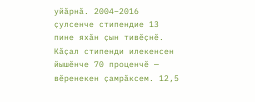уйӑрнӑ. 2004–2016 ҫулсенче стипендие 13 пине яхӑн ҫын тивӗҫнӗ.
Кӑҫал стипенди илекенсен йышӗнче 70 проценчӗ — вӗренекен ҫамрӑксем. 12,5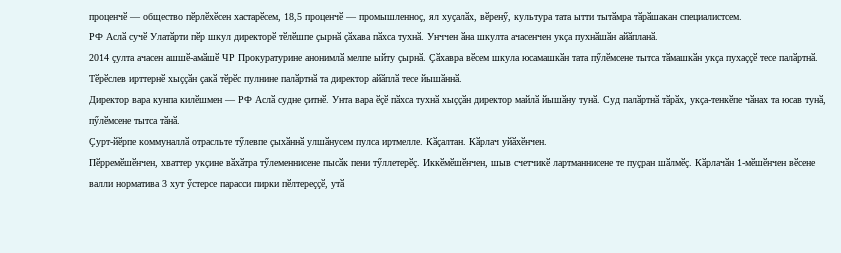проценчӗ — общество пӗрлӗхӗсен хастарӗсем, 18,5 проценчӗ — промышленноҫ, ял хуҫалӑх, вӗренӳ, культура тата ытти тытӑмра тӑрӑшакан специалистсем.
РФ Аслӑ сучӗ Улатӑрти пӗр шкул директорӗ тӗлӗшпе ҫырнӑ ҫӑхава пӑхса тухнӑ. Унччен ӑна шкулта ачасенчен укҫа пухнӑшӑн айӑпланӑ.
2014 ҫулта ачасен ашшӗ-амӑшӗ ЧР Прокуратурине анонимлӑ мелпе ыйту ҫырнӑ. Ҫӑхавра вӗсем шкула юсамашкӑн тата пӳлӗмсене тытса тӑмашкӑн укҫа пухаҫҫӗ тесе палӑртнӑ. Тӗрӗслев ирттернӗ хыҫҫӑн ҫакӑ тӗрӗс пулнине палӑртнӑ та директор айӑплӑ тесе йышӑннӑ.
Директор вара кунпа килӗшмен — РФ Аслӑ судне ҫитнӗ. Унта вара ӗҫӗ пӑхса тухнӑ хыҫҫӑн директор майлӑ йышӑну тунӑ. Суд палӑртнӑ тӑрӑх, укҫа-тенкӗпе чӑнах та юсав тунӑ, пӳлӗмсене тытса тӑнӑ.
Ҫурт-йӗрпе коммуналлӑ отрасльте тӳлевпе ҫыхӑннӑ улшӑнусем пулса иртмелле. Кӑҫалтан. Кӑрлач уйӑхӗнчен.
Пӗрремӗшӗнчен, хваттер укҫине вӑхӑтра тӳлеменнисене пысӑк пени тӳллетерӗҫ. Иккӗмӗшӗнчен, шыв счетчикӗ лартманнисене те пуҫран шӑлмӗҫ. Кӑрлачӑн 1-мӗшӗнчен вӗсене валли норматива 3 хут ӳстерсе парасси пирки пӗлтереҫҫӗ, утӑ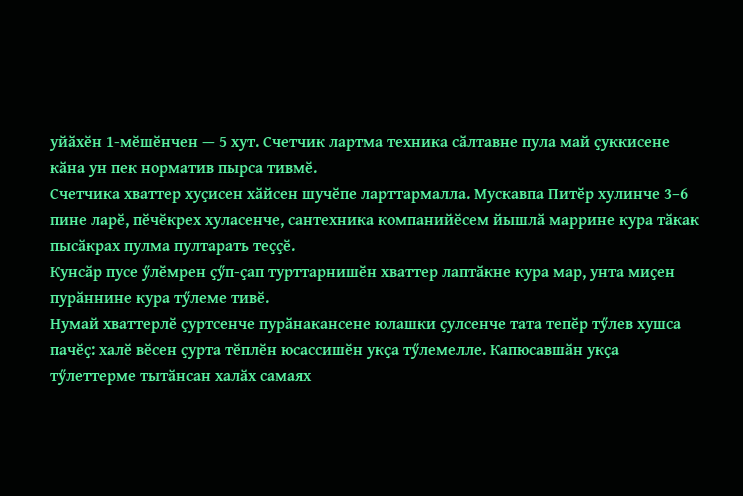уйӑхӗн 1-мӗшӗнчен — 5 хут. Счетчик лартма техника сӑлтавне пула май ҫуккисене кӑна ун пек норматив пырса тивмӗ.
Счетчика хваттер хуҫисен хӑйсен шучӗпе ларттармалла. Мускавпа Питӗр хулинче 3–6 пине ларӗ, пӗчӗкрех хуласенче, сантехника компанийӗсем йышлӑ маррине кура тӑкак пысӑкрах пулма пултарать теҫҫӗ.
Кунсӑр пусе ӳлӗмрен ҫӳп-ҫап турттарнишӗн хваттер лаптӑкне кура мар, унта миҫен пурӑннине кура тӳлеме тивӗ.
Нумай хваттерлӗ ҫуртсенче пурӑнакансене юлашки ҫулсенче тата тепӗр тӳлев хушса пачӗҫ: халӗ вӗсен ҫурта тӗплӗн юсассишӗн укҫа тӳлемелле. Капюсавшӑн укҫа тӳлеттерме тытӑнсан халӑх самаях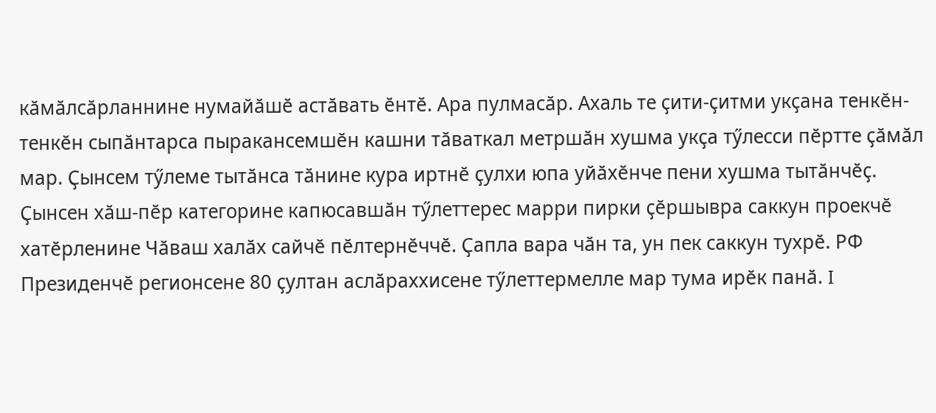кӑмӑлсӑрланнине нумайӑшӗ астӑвать ӗнтӗ. Ара пулмасӑр. Ахаль те ҫити-ҫитми укҫана тенкӗн-тенкӗн сыпӑнтарса пыракансемшӗн кашни тӑваткал метршӑн хушма укҫа тӳлесси пӗртте ҫӑмӑл мар. Ҫынсем тӳлеме тытӑнса тӑнине кура иртнӗ ҫулхи юпа уйӑхӗнче пени хушма тытӑнчӗҫ.
Ҫынсен хӑш-пӗр категорине капюсавшӑн тӳлеттерес марри пирки ҫӗршывра саккун проекчӗ хатӗрленине Чӑваш халӑх сайчӗ пӗлтернӗччӗ. Ҫапла вара чӑн та, ун пек саккун тухрӗ. РФ Президенчӗ регионсене 80 ҫултан аслӑраххисене тӳлеттермелле мар тума ирӗк панӑ. I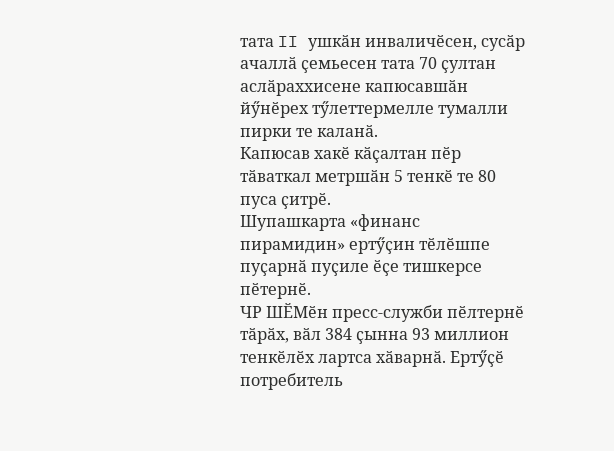тата II ушкӑн инваличӗсен, сусӑр ачаллӑ ҫемьесен тата 70 ҫултан аслӑраххисене капюсавшӑн йӳнӗрех тӳлеттермелле тумалли пирки те каланӑ.
Капюсав хакӗ кӑҫалтан пӗр тӑваткал метршӑн 5 тенкӗ те 80 пуса ҫитрӗ.
Шупашкарта «финанс пирамидин» ертӳҫин тӗлӗшпе пуҫарнӑ пуҫиле ӗҫе тишкерсе пӗтернӗ.
ЧР ШӖМӗн пресс-служби пӗлтернӗ тӑрӑх, вӑл 384 ҫынна 93 миллион тенкӗлӗх лартса хӑварнӑ. Ертӳҫӗ потребитель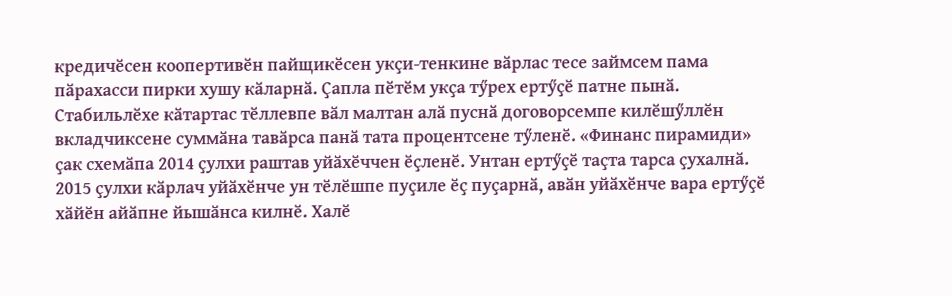кредичӗсен коопертивӗн пайщикӗсен укҫи-тенкине вӑрлас тесе займсем пама пӑрахасси пирки хушу кӑларнӑ. Ҫапла пӗтӗм укҫа тӳрех ертӳҫӗ патне пынӑ.
Стабильлӗхе кӑтартас тӗллевпе вӑл малтан алӑ пуснӑ договорсемпе килӗшӳллӗн вкладчиксене суммӑна тавӑрса панӑ тата процентсене тӳленӗ. «Финанс пирамиди» ҫак схемӑпа 2014 ҫулхи раштав уйӑхӗччен ӗҫленӗ. Унтан ертӳҫӗ таҫта тарса ҫухалнӑ.
2015 ҫулхи кӑрлач уйӑхӗнче ун тӗлӗшпе пуҫиле ӗҫ пуҫарнӑ, авӑн уйӑхӗнче вара ертӳҫӗ хӑйӗн айӑпне йышӑнса килнӗ. Халӗ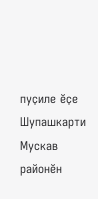пуҫиле ӗҫе Шупашкарти Мускав районӗн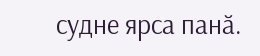судне ярса панӑ.